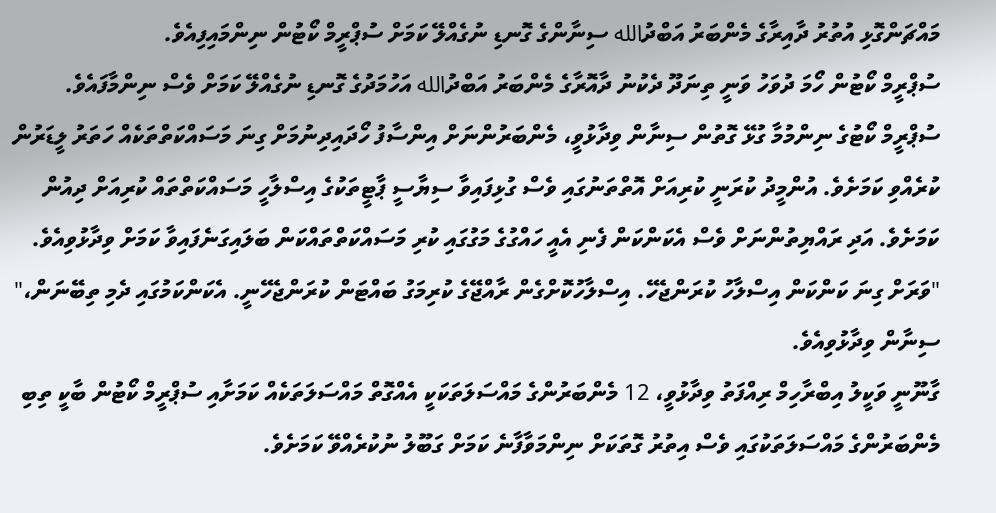މައްޗަންގޮޅި އުތުރު ދާއިރާގެ މެންބަރު އަބްދުالله ސިނާންގެ ގޮނޑި ނުގެއްލޭ ކަމަށް ސުޕްރީމް ކޯޓުން ނިންމައިފިއެވެ.
ސުޕްރީމް ކޯޓުން ހޯމަ ދުވަހު ވަނީ ތިނަދޫ ދެކުނު ދާއޮރާގެ މެންބަރު އަބްދުالله އަހުމަދުގެ ގޮނޑި ނުގެއްލޭ ކަމަށް ވެސް ނިންމާފައެވެ.
ސުޕްރީމް ކޯޓުގެ ނިންމުމާ ގުޅޭ ގޮތުން ސިނާން ވިދާޅުވީ، މެންބަރުންނަށް އިންސާފު ހޯދައިދިނުމަށް ގިނަ މަސައްކަތްތަކެއް ހަތަރު ލީޑަރުން ކުރެއްވި ކަމަށެވެ. އުންމީދު ކުރަނީ ކުރިއަށް އޮތްތަނުގައި ވެސް ގުޅިފައިވާ ސިޔާސީ ޕާޓީތަކުގެ އިސްލާހީ މަސައްކަތްތައް ކުރިއަށް ދިއުން ކަމަށެވެ. އަދި ރައްޔިތުންނަށް ވެސް އެކަންކަން ފެނި އެއީ ހައްގުގެ މަގުގައި ކުރި މަސައްކަތްތައްކަން ބަލައިގަނެފައިވާ ކަމަށް ވިދާޅުވިއެވެ.
"ވަރަށް ގިނަ ކަންކަން އިސްލާހު ކުރަންޖެހޭ. އިސްލާހުކޮށްގެން ރާއްޖޭގެ ކުރިމަގު ބައްޓަން ކުރަންޖެހޭނީ. އެކަންކަމުގައި ދެމި ތިބޭނަން،" ސިނާން ވިދާޅުވިއެވެ.
ގާނޫނީ ވަކީލު އިބްރާހިމް ރިއްފަތު ވިދާޅުވީ، 12 މެންބަރުންގެ މައްސަލަތަކަކީ އެއްގޮތް މައްސަލަތަކެއް ކަމަށާއި ސުޕްރީމް ކޯޓުން ބާކީ ތިބި މެންބަރުންގެ މައްސަލަތަކުގައި ވެސް އިތުރު ގޮތަކަށް ނިންމަވާފާނެ ކަމަށް ގަބޫލު ނުކުރެއްވޭ ކަމަށެވެ.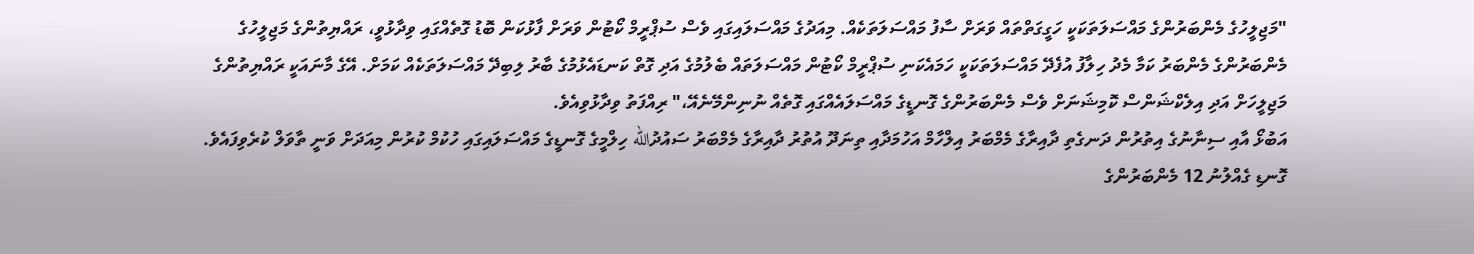"މަޖިލީހުގެ މެންބަރުންގެ މައްސަލަތަކަކީ ހަގީގަތްތައް ވަރަށް ސާފު މައްސަލަތަކެއް. މިއަދުގެ މައްސަލައިގައި ވެސް ސުޕްރީމް ކޯޓުން ވަރަށް ފާޅުކަން ބޮޑު ގޮތެއްގައި ވިދާޅުވީ، ރައްޔިތުންގެ މަޖިލީހުގެ މެންބަރުންގެ މެންބަރު ކަމާ މެދު ހިލާފު އުފެދޭ މައްސަލަތަކަކީ ހަމައެކަނި ސުޕްރީމް ކޯޓުން މައްސަލަތައް ބެލުމުގެ އަދި ގޮތް ކަނޑައެޅުމުގެ ބާރު ލިބިދޭ މައްސަލަތަކެއް ކަމަށް. އޭގެ މާނައަކީ ރައްޔިތުންގެ މަޖިލީހަށް އަދި އިލެކްޝަންސް ކޮމިޝަނަށް ވެސް މެންބަރުންގެ ގޮނޑީގެ މައްސަލައެއްގައި ގޮތެއް ނުނިންމޭނެއޭ،" ރިއްފަތު ވިދާޅުވިއެވެ.
އަބުޅޯ އާއި ސިނާނުގެ އިތުރުން ދަނގެތި ދާއިރާގެ މެމްބަރު އިލްހާމް އަހުމަދާއި ތިނަދޫ އުތުރު ދާއިރާގެ މެމްބަރު ސައުދުالله ހިލްމީގެ ގޮނޑީގެ މައްސަލައިގައި ހުކުމް ކުރުން މިއަދަށް ވަނީ ތާވަލް ކުރެވިފައެވެ.
ގޮނޑި ގެއްލުނު 12 މެންބަރުންގެ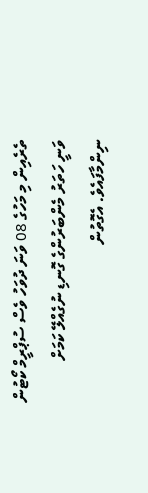ތެރެއިން މި މަހުގެ 08 ވަނަ ދުވަހު ވެސް ސުޕްރީމް ކޯޓުން ވަނީ ހަތަރު މެންބަރުންގެ ގޮނޑި ނުގެއްލޭ ކަމަށް ނިންމާފައެވެ. އެގޮތުން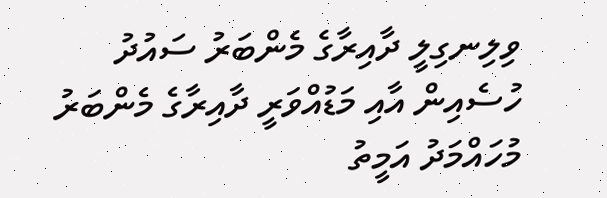ވިލިނގިލީ ދާއިރާގެ މެންބަރު ސައުދު ހުސެއިން އާއި މަޑުއްވަރީ ދާއިރާގެ މެންބަރު މުހައްމަދު އަމީތު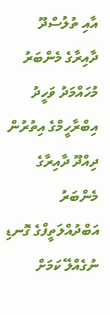އާއި ތުލުސްދޫ ދާއިރާގެ މެންބަރު މުހައްމަދު ވަހީދު އިބްރާހީމްގެ އިތުރުން ދިއްދޫ ދާއިރާގެ މެންބަރު އަބްދުއްލަތީފްގެ ގޮނޑި ނުގެއްލޭ ކަމަށް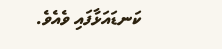ކަނޑައަޅާފައި ވެއެވެ.